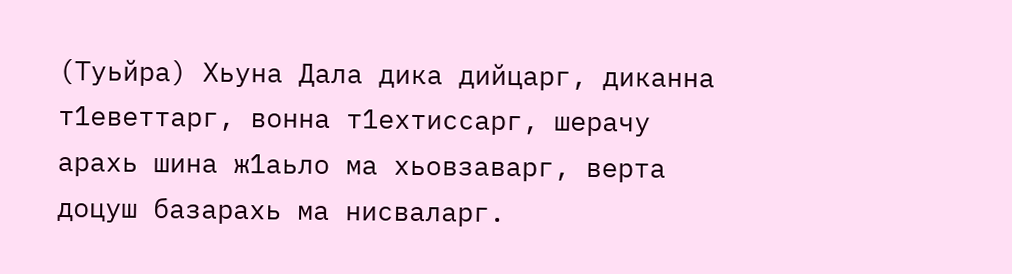(Туьйра) Хьуна Дала дика дийцарг, диканна т1еветтарг, вонна т1ехтиссарг, шерачу арахь шина ж1аьло ма хьовзаварг, верта доцуш базарахь ма нисваларг.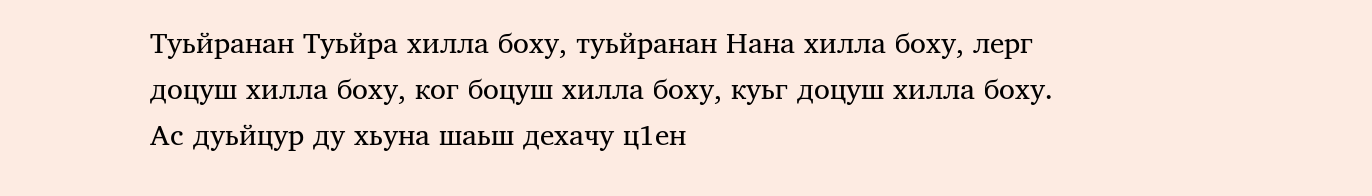Туьйранан Туьйра хилла боху, туьйранан Нана хилла боху, лерг доцуш хилла боху, ког боцуш хилла боху, куьг доцуш хилла боху. Ас дуьйцур ду хьуна шаьш дехачу ц1ен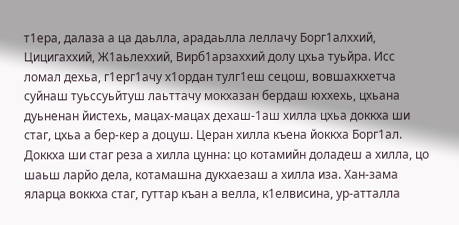т1ера, далаза а ца даьлла, арадаьлла леллачу Борг1алххий, Цицигаххий, Ж1аьлеххий, Вирб1арзаххий долу цхьа туьйра. Исс ломал дехьа, г1ерг1ачу х1ордан тулг1еш сецош, вовшахкхетча суйнаш туьссуьйтуш лаьттачу мокхазан бердаш юххехь, цхьана дуьненан йистехь, мацах-мацах дехаш-1аш хилла цхьа доккха ши стаг, цхьа а бер-кер а доцуш. Церан хилла къена йоккха Борг1ал. Доккха ши стаг реза а хилла цунна: цо котамийн доладеш а хилла, цо шаьш ларйо дела, котамашна дукхаезаш а хилла иза. Хан-зама яларца воккха стаг, гуттар къан а велла, к1елвисина, ур-атталла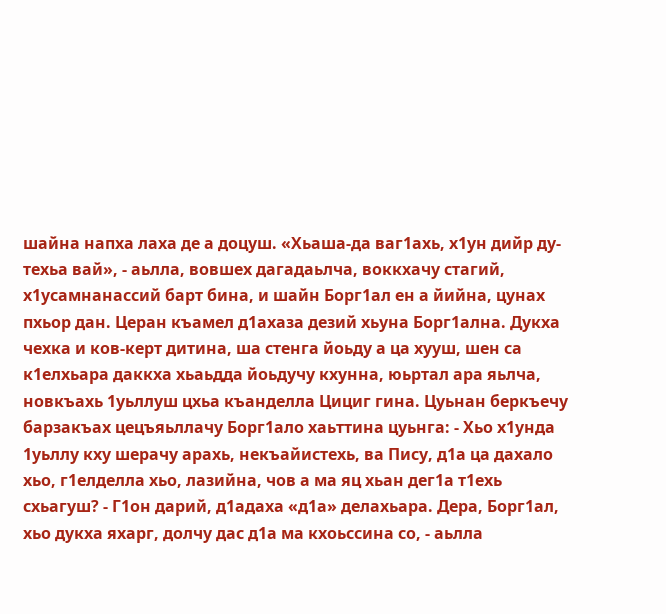шайна напха лаха де а доцуш. «Хьаша-да ваг1ахь, х1ун дийр ду-техьа вай», - аьлла, вовшех дагадаьлча, воккхачу стагий, х1усамнанассий барт бина, и шайн Борг1ал ен а йийна, цунах пхьор дан. Церан къамел д1ахаза дезий хьуна Борг1ална. Дукха чехка и ков-керт дитина, ша стенга йоьду а ца хууш, шен са к1елхьара даккха хьаьдда йоьдучу кхунна, юьртал ара яьлча, новкъахь 1уьллуш цхьа къанделла Цициг гина. Цуьнан беркъечу барзакъах цецъяьллачу Борг1ало хаьттина цуьнга: - Хьо х1унда 1уьллу кху шерачу арахь, некъайистехь, ва Пису, д1а ца дахало хьо, г1елделла хьо, лазийна, чов а ма яц хьан дег1а т1ехь схьагуш? - Г1он дарий, д1адаха «д1а» делахьара. Дера, Борг1ал, хьо дукха яхарг, долчу дас д1а ма кхоьссина со, - аьлла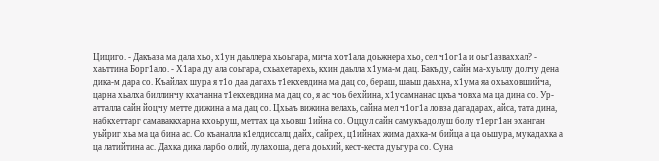Цициго. - Дакъаза ма дала хьо, х1ун даьллера хьоьгара, мича хот1ала доьжнера хьо, сел ч1ог1а и оьг1азваххал? - хаьттина Борг1ало. - Х1ара ду ала соьгара, схьахетарехь, кхин даьлла х1ума-м дац. Бакъду, сайн ма-хуьллу долчу дена дика-м дара со. Къайлах шура я т1о даа дагахь т1екхевдина ма дац со, бераш, шаьш даьхна, х1ума яа охьаховшийча, царна хьалха биллинчу кхачанна т1екхевдина ма дац со, я ас чоь бехйина, х1усамнанас цкъа човха ма ца дина со. Ур-атталла сайн йоцчу метте дижина а ма дац со. Цхьаъ вижина велахь, сайна мел ч1ог1а ловза дагадарах, айса, тата дина, набкхеттарг самаваккхарна кхоьруш, меттах ца хьовш 1ийна со. Оццул сайн самукъадолуш болу т1ерг1ан эханган уьйриг хьа ма ца бина ас. Со къаналла к1елдиссалц дайх, сайрех, ц1ийнах жима дахка-м бийца а ца оьшура, мукадахка а ца латийтина ас. Дахка дика ларбо олий, лулахоша, дега доьхий, кест-кеста дуьгура со. Суна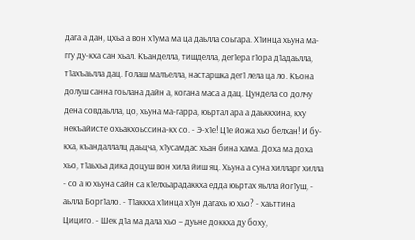дага а дан, цхьа а вон х1ума ма ца даьлла соьгара. Х1инца хьуна ма-ггу ду-кха сан хьал. Къанделла, тишделла, дег1ера г1ора д1адаьлла, т1ахъаьлла дац. Голаш малъелла, настаршка дег1 лела ца ло. Къона долуш санна гоьлана дайн а, когана маса а дац. Цундела со долчу дена совдаьлла, цо, хьуна ма-гарра, юьртал ара а даьккхина, кху некъайисте охьакхоьссина-кх со. - Э-х1е! Ц1е йожа хьо белхан! И бу-кха, къандаллалц даьцча, х1усамдас хьан бина хама. Доха ма доха хьо, т1аьхьа дика доцуш вон хила йиш яц. Хьуна а суна хилларг хилла - со а ю хьуна сайн са к1елхьарадаккха едда юьртах яьлла йог1уш, - аьлла Борг1ало. - Т1аккха х1инца х1ун дагахь ю хьо? - хаьттина Цициго. - Шек д1а ма дала хьо – дуьне доккха ду боху,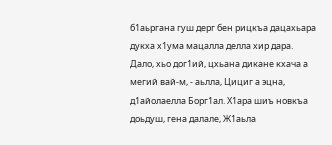б1аьргана гуш дерг бен рицкъа дацахьара дукха х1ума мацалла делла хир дара. Дало, хьо дог1ий, цхьана дикане кхача а мегий вай-м, - аьлла, Цициг а эцна, д1айолаелла Борг1ал. Х1ара шиъ новкъа доьдуш, гена далале, Ж1аьла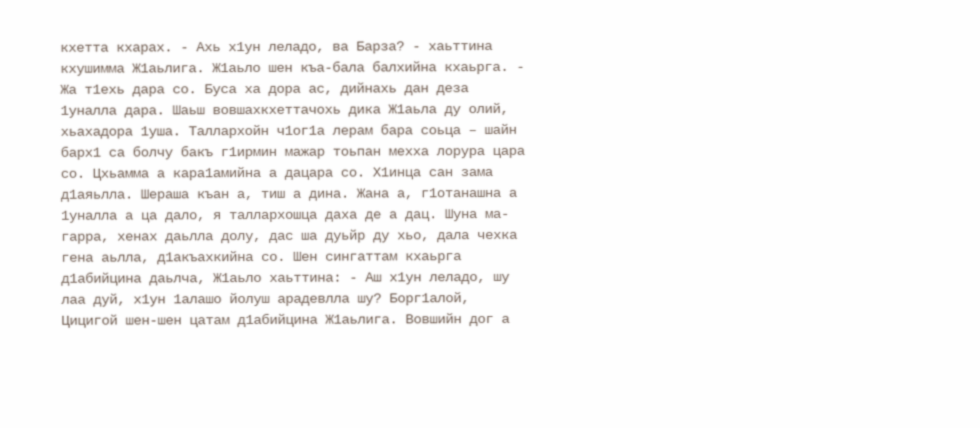кхетта кхарах. - Ахь х1ун леладо, ва Барза? - хаьттина кхушимма Ж1аьлига. Ж1аьло шен къа-бала балхийна кхаьрга. - Жа т1ехь дара со. Буса ха дора ас, дийнахь дан деза 1уналла дара. Шаьш вовшахкхеттачохь дика Ж1аьла ду олий, хьахадора 1уша. Таллархойн ч1ог1а лерам бара соьца – шайн барх1 са болчу бакъ г1ирмин мажар тоьпан мехха лорура цара со. Цхьамма а кара1амийна а дацара со. Х1инца сан зама д1аяьлла. Шераша къан а, тиш а дина. Жана а, г1отанашна а 1уналла а ца дало, я таллархошца даха де а дац. Шуна ма-гарра, хенах даьлла долу, дас ша дуьйр ду хьо, дала чехка гена аьлла, д1акъахкийна со. Шен сингаттам кхаьрга д1абийцина даьлча, Ж1аьло хаьттина: - Аш х1ун леладо, шу лаа дуй, х1ун 1алашо йолуш арадевлла шу? Борг1алой, Цицигой шен-шен цатам д1абийцина Ж1аьлига. Вовшийн дог а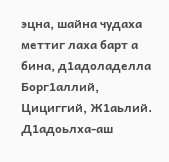эцна, шайна чудаха меттиг лаха барт а бина, д1адоладелла Борг1аллий, Цициггий, Ж1аьлий. Д1адоьлха-аш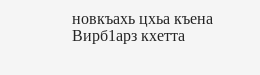новкъахь цхьа къена Вирб1арз кхетта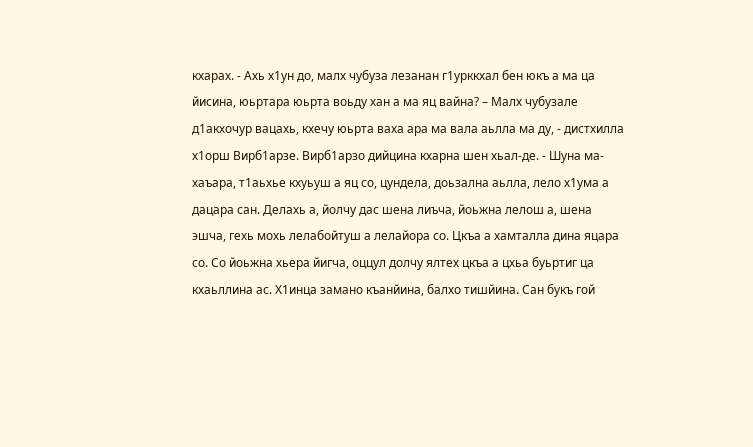кхарах. - Ахь х1ун до, малх чубуза лезанан г1урккхал бен юкъ а ма ца йисина, юьртара юьрта воьду хан а ма яц вайна? – Малх чубузале д1акхочур вацахь, кхечу юьрта ваха ара ма вала аьлла ма ду, - дистхилла х1орш Вирб1арзе. Вирб1арзо дийцина кхарна шен хьал-де. - Шуна ма-хаъара, т1аьхье кхуьуш а яц со, цундела, доьзална аьлла, лело х1ума а дацара сан. Делахь а, йолчу дас шена лиъча, йоьжна лелош а, шена эшча, гехь мохь лелабойтуш а лелайора со. Цкъа а хамталла дина яцара со. Со йоьжна хьера йигча, оццул долчу ялтех цкъа а цхьа буьртиг ца кхаьллина ас. Х1инца замано къанйина, балхо тишйина. Сан букъ гой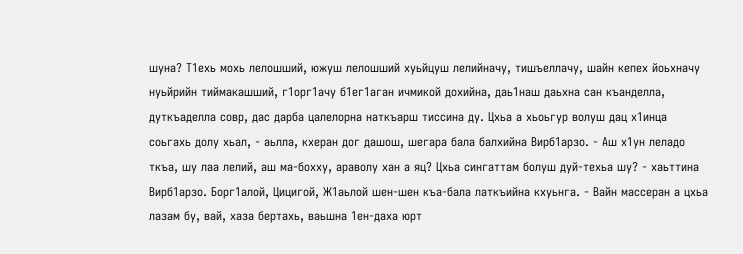шуна? Т1ехь мохь лелошший, южуш лелошший хуьйцуш лелийначу, тишъеллачу, шайн кепех йоьхначу нуьйрийн тиймакашший, г1орг1ачу б1ег1аган ичмикой дохийна, даь1наш даьхна сан къанделла, дуткъаделла совр, дас дарба цалелорна наткъарш тиссина ду. Цхьа а хьоьгур волуш дац х1инца соьгахь долу хьал, - аьлла, кхеран дог дашош, шегара бала балхийна Вирб1арзо. - Аш х1ун леладо ткъа, шу лаа лелий, аш ма-бохху, араволу хан а яц? Цхьа сингаттам болуш дуй-техьа шу? - хаьттина Вирб1арзо. Борг1алой, Цицигой, Ж1аьлой шен-шен къа-бала латкъийна кхуьнга. - Вайн массеран а цхьа лазам бу, вай, хаза бертахь, ваьшна 1ен-даха юрт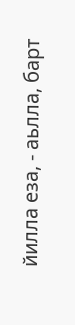йилла еза, - аьлла, барт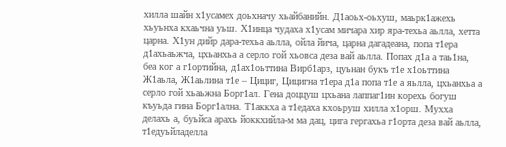хилла шайн х1усамех доьхначу хьайбанийн. Д1аоьх-оьхуш, маьрк1ажехь хьуьнха кхаьчна уьш. Х1инца чудаха х1усам мичара хир яра-техьа аьлла, хетта царна. Х1ун дийр дара-техьа аьлла, ойла йича, царна дагадеана, попа т1ера д1ахьаьжча, цхьанхьа а серло гой хьовса деза вай аьлла. Попах д1а а таь1на, беа ког а г1ортийна, д1ах1оьттина Вирб1арз, цуьнан букъ т1е х1оьттина Ж1аьла, Ж1аьлина т1е – Цициг, Цицигна т1ера д1а попа т1е а яьлла, цхьанхьа а серло гой хьаьжна Борг1ал. Гена доццуш цхьана лаппаг1ин корехь богуш къуьда гина Борг1ална. Т1аккха а т1едаха кхоьруш хилла х1орш. Мухха делахь а, буьйса арахь йоккхийла-м ма дац, цига гергахьа г1орта деза вай аьлла, т1едуьйладелла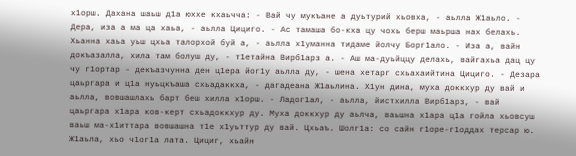х1орш. Дахана шаьш д1а юххе кхаьчча: - Вай чу мукъане а дуьтурий хьовха, - аьлла Ж1аьло. - Дера, иза а ма ца хаьа, - аьлла Цициго. - Ас тамаша бо-кха цу чохь берш маьрша нах белахь. Хьанна хаьа уьш цхьа талорхой буй а, - аьлла х1уманна тидаме йолчу Борг1ало. - Иза а, вайн докъазалла, хила там болуш ду, - т1етайна Вирб1арз а. - Аш ма-дуьйццу делахь, вайгахьа дац цу чу г1ортар – декъазчунна ден ц1ера йог1у аьлла ду, - шена хетарг схьахаийтина Цициго. - Дезара цаьргара и ц1а нуьцкъаша схьадаккха, - дагадеана Ж1аьлина. Х1ун дина, муха доккхур ду вай и аьлла, вовшашлахь барт беш хилла х1орш. - Ладог1ал, - аьлла, йистхилла Вирб1арз, - вай цаьргара х1ара ков-керт схьадоккхур ду. Муха доккхур ду аьлча, ваьшна х1ара ц1а гойла хьовсуш ваьш ма-х1иттара вовшашна т1е х1уьттур ду вай. Цхьаъ. Шолг1а: со сайн г1оре-г1оддах терсар ю. Ж1аьла, хьо ч1ог1а лата. Цициг, хьайн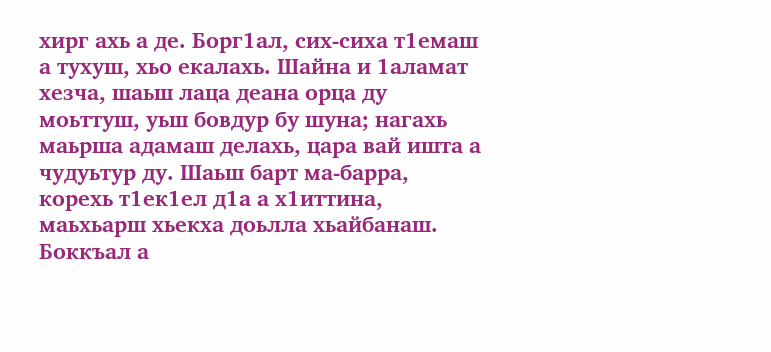хирг ахь а де. Борг1ал, сих-сиха т1емаш а тухуш, хьо екалахь. Шайна и 1аламат хезча, шаьш лаца деана орца ду моьттуш, уьш бовдур бу шуна; нагахь маьрша адамаш делахь, цара вай ишта а чудуьтур ду. Шаьш барт ма-барра, корехь т1ек1ел д1а а х1иттина, маьхьарш хьекха доьлла хьайбанаш. Боккъал а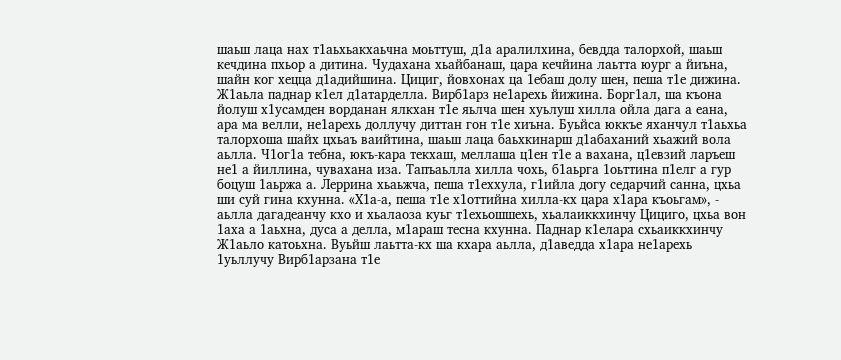шаьш лаца нах т1аьхьакхаьчна моьттуш, д1а аралилхина, бевдда талорхой, шаьш кечдина пхьор а дитина. Чудахана хьайбанаш, цара кечйина лаьтта юург а йиъна, шайн ког хецца д1адийшина. Цициг, йовхонах ца 1ебаш долу шен, пеша т1е дижина. Ж1аьла паднар к1ел д1атарделла. Вирб1арз не1арехь йижина. Борг1ал, ша къона йолуш х1усамден ворданан ялкхан т1е яьлча шен хуьлуш хилла ойла дага а еана, ара ма велли, не1арехь доллучу диттан гон т1е хиъна. Буьйса юккъе яханчул т1аьхьа талорхоша шайх цхьаъ ваийтина, шаьш лаца баьхкинарш д1абаханий хьажий вола аьлла. Ч1ог1а тебна, юкъ-кара текхаш, меллаша ц1ен т1е а вахана, ц1евзий ларъеш не1 а йиллина, чувахана иза. Тапъаьлла хилла чохь, б1аьрга 1оьттина п1елг а гур боцуш 1аьржа а. Леррина хьаьжча, пеша т1еххула, г1ийла догу седарчий санна, цхьа ши суй гина кхунна. «Х1а-а, пеша т1е х1оттийна хилла-кх цара х1ара къоьгам», - аьлла дагадеанчу кхо и хьалаоза куьг т1ехьошшехь, хьалаиккхинчу Цициго, цхьа вон 1аха а 1аьхна, дуса а делла, м1араш тесна кхунна. Паднар к1елара схьаиккхинчу Ж1аьло катоьхна. Вуьйш лаьтта-кх ша кхара аьлла, д1аведда х1ара не1арехь 1уьллучу Вирб1арзана т1е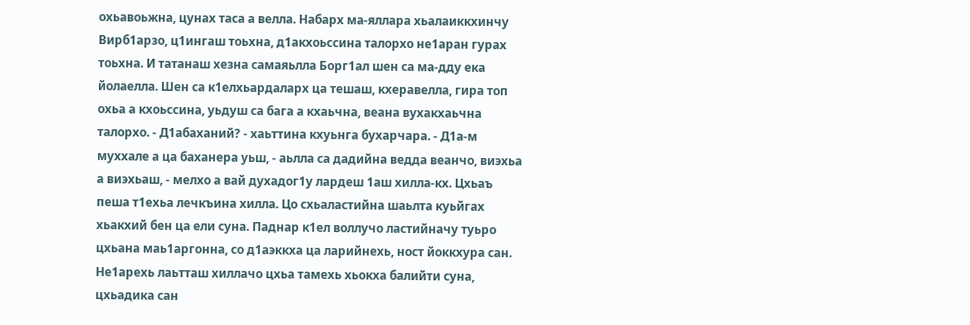охьавоьжна, цунах таса а велла. Набарх ма-яллара хьалаиккхинчу Вирб1арзо, ц1ингаш тоьхна, д1акхоьссина талорхо не1аран гурах тоьхна. И татанаш хезна самаяьлла Борг1ал шен са ма-дду ека йолаелла. Шен са к1елхьардаларх ца тешаш, кхеравелла, гира топ охьа а кхоьссина, уьдуш са бага а кхаьчна, веана вухакхаьчна талорхо. - Д1абаханий? - хаьттина кхуьнга бухарчара. - Д1а-м муххале а ца баханера уьш, - аьлла са дадийна ведда веанчо, виэхьа а виэхьаш, - мелхо а вай духадог1у лардеш 1аш хилла-кх. Цхьаъ пеша т1ехьа лечкъина хилла. Цо схьаластийна шаьлта куьйгах хьакхий бен ца ели суна. Паднар к1ел воллучо ластийначу туьро цхьана маь1аргонна, со д1аэккха ца ларийнехь, ност йоккхура сан. Не1арехь лаьтташ хиллачо цхьа тамехь хьокха балийти суна, цхьадика сан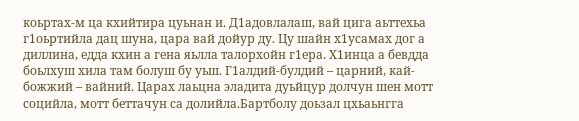коьртах-м ца кхийтира цуьнан и. Д1адовлалаш, вай цига аьттехьа г1оьртийла дац шуна, цара вай дойур ду. Цу шайн х1усамах дог а диллина, едда кхин а гена яьлла талорхойн г1ера. Х1инца а бевдда боьлхуш хила там болуш бу уьш. Г1алдий-булдий – царний, кай-божжий – вайний. Царах лаьцна эладита дуьйцур долчун шен мотт социйла, мотт беттачун са долийла.Бартболу доьзал цхьаьнгга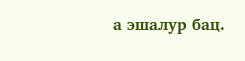а эшалур бац.